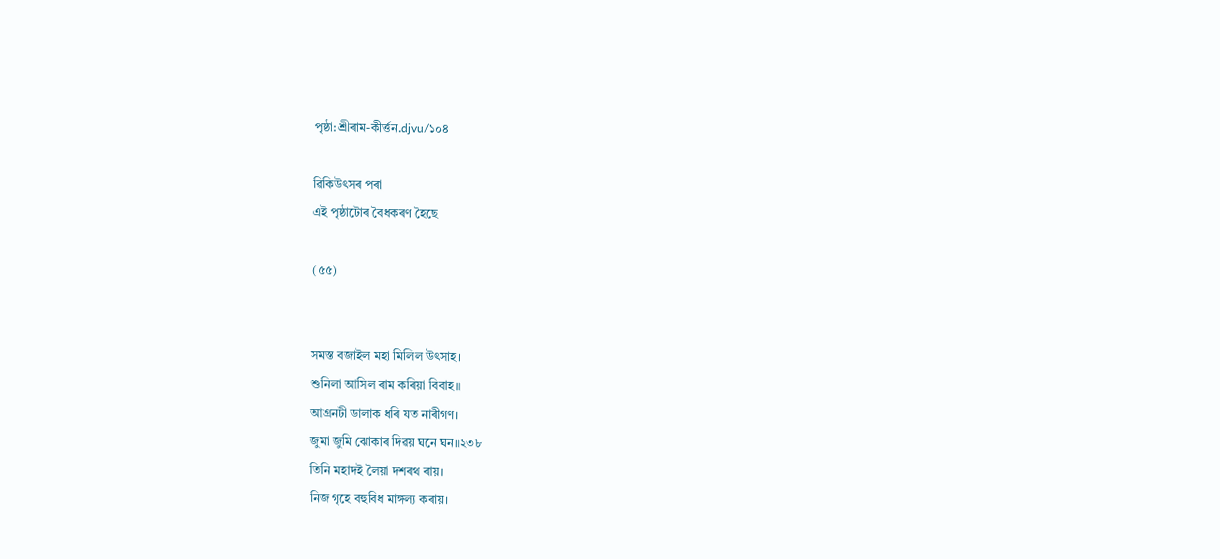পৃষ্ঠা:শ্ৰীৰাম-কীৰ্ত্তন.djvu/১০৪

ৱিকিউৎসৰ পৰা
এই পৃষ্ঠাটোৰ বৈধকৰণ হৈছে

(৫৫)


সমস্ত বজাইল মহা মিলিল উৎসাহ।
শুনিলা আসিল ৰাম কৰিয়া বিবাহ॥
আগ্ৰনটী ডালাক ধৰি যত নাৰীগণ।
জুমা জুমি ঝোকাৰ দিৱয় ঘনে ঘন॥২৩৮
তিনি মহাদই লৈয়া দশৰথ ৰায়।
নিজ গৃহে বহুবিধ মাঙ্গল্য কৰায়।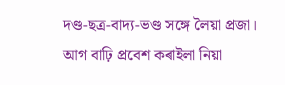দণ্ড-ছত্ৰ-বাদ্য-ভণ্ড সঙ্গে লৈয়া প্ৰজা।
আগ বাঢ়ি প্ৰবেশ কৰাইলা নিয়া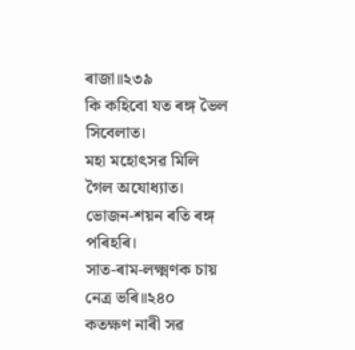ৰাজা॥২৩৯
কি কহিবো যত ৰঙ্গ ভৈল সিবেলাত।
মহা মহোৎসৱ মিলি গৈল অযোধ্যাত।
ভোজন-শয়ন ৰতি ৰঙ্গ পৰিহৰি।
সাত-ৰাম-লক্ষ্মণক চায় নেত্ৰ ভৰি॥২৪০
কতক্ষণ নাৰী সৱ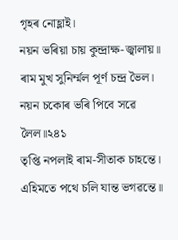গৃহৰ নোহ্লাই।
নয়ন ভৰিয়া চায় কুন্দ্ৰাক্ষ-জ্বালায়॥
ৰাম মুখ সুনিৰ্ম্মল পূৰ্ণ চন্দ্ৰ ভৈল।
নয়ন চকোৰ ভৰি পিবে সৱে লৈল॥২৪১
তৃপ্তি নপলাই ৰাম-সীতাক চাহন্তে।
এহিমতে পথে চলি যান্ত ভগৱন্তে॥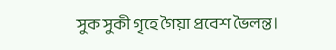সুক সুকী গৃহে গৈয়া প্ৰবেশ ভৈলন্ত।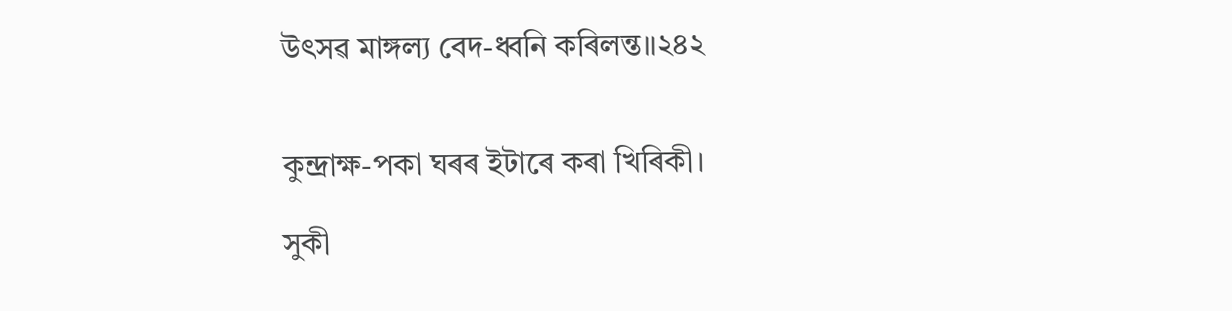উৎসৱ মাঙ্গল্য বেদ-ধ্বনি কৰিলন্ত॥২৪২


কুন্দ্ৰাক্ষ-পকা ঘৰৰ ইটাৰে কৰা খিৰিকী।

সুকী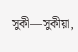সুকী—সুকীয়া,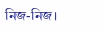নিজ-নিজ।